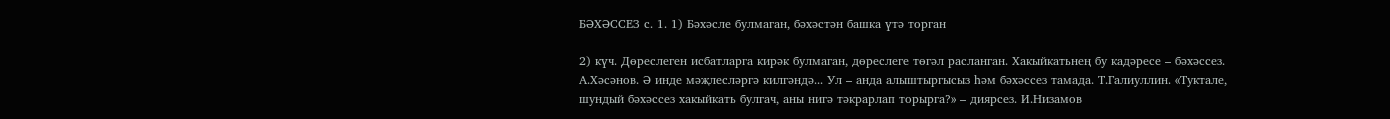БӘХӘССЕЗ с. 1. 1) Бәхәсле булмаган, бәхәстән башка үтә торган

2) күч. Дөреслеген исбатларга кирәк булмаган, дөреслеге төгәл расланган. Хакыйкатьнең бу кадәресе – бәхәссез. А.Хәсәнов. Ә инде мәҗлесләргә килгәндә... Ул – анда алыштыргысыз һәм бәхәссез тамада. Т.Галиуллин. «Туктале, шундый бәхәссез хакыйкать булгач, аны нигә тәкрарлап торырга?» – диярсез. И.Низамов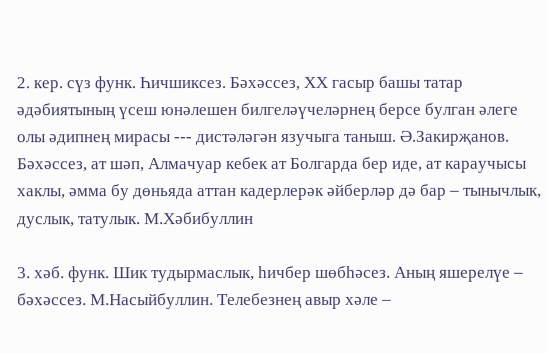2. кер. сүз функ. Һичшиксез. Бәхәссез, ХХ гасыр башы татар әдәбиятының үсеш юнәлешен билгеләүчеләрнең берсе булган әлеге олы әдипнең мирасы --- дистәләгән язучыга таныш. Ә.Закирҗанов. Бәхәссез, ат шәп, Алмачуар кебек ат Болгарда бер иде, ат караучысы хаклы, әмма бу дөньяда аттан кадерлерәк әйберләр дә бар – тынычлык, дуслык, татулык. М.Хәбибуллин

3. хәб. функ. Шик тудырмаслык, һичбер шөбһәсез. Аның яшерелүе – бәхәссез. М.Насыйбуллин. Телебезнең авыр хәле –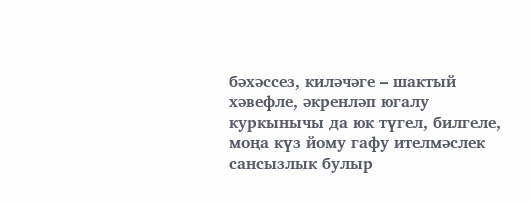бәхәссез, киләчәге – шактый хәвефле, әкренләп югалу куркынычы да юк түгел, билгеле, моңа күз йому гафу ителмәслек сансызлык булыр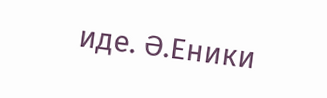иде. Ә.Еники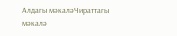Алдагы мәкаләЧираттагы мәкалә